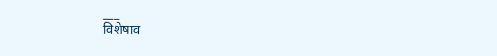___
विशेषाव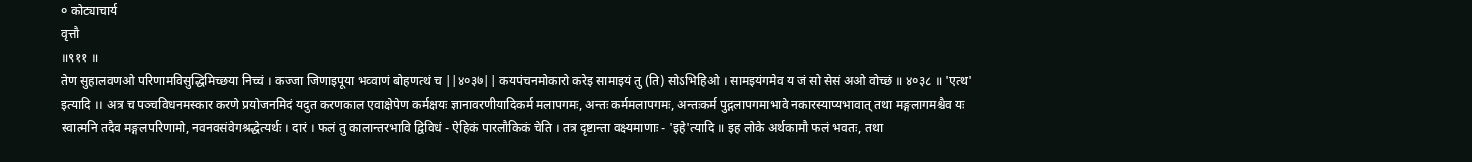० कोट्याचार्य
वृत्तौ
॥९११ ॥
तेण सुहालवणओ परिणामविसुद्धिमिच्छया निच्चं । कज्जा जिणाइपूया भव्वाणं बोहणत्थं च ||४०३७|| कयपंचनमोकारो करेइ सामाइयं तु (ति) सोऽभिहिओ । सामइयंगमेव य जं सो सेसं अओ वोच्छं ॥ ४०३८ ॥ 'एत्थ' इत्यादि ।। अत्र च पञ्चविधनमस्कार करणे प्रयोजनमिदं यदुत करणकाल एवाक्षेपेण कर्मक्षयः ज्ञानावरणीयादिकर्म मलापगमः, अन्तः कर्ममलापगमः, अन्तःकर्म पुद्गलापगमाभावे नकारस्याप्यभावात् तथा मङ्गलागमश्चैव यः स्वात्मनि तदैव मङ्गलपरिणामो, नवनवसंवेगश्रद्धेत्यर्थः । दारं । फलं तु कालान्तरभावि द्विविधं - ऐहिकं पारलौकिकं चेति । तत्र दृष्टान्ता वक्ष्यमाणाः - 'इहे'त्यादि ॥ इह लोके अर्थकामौ फलं भवतः, तथा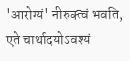'आरोग्यं' नीरुक्त्वं भवति, एते चार्थादयोऽवश्यं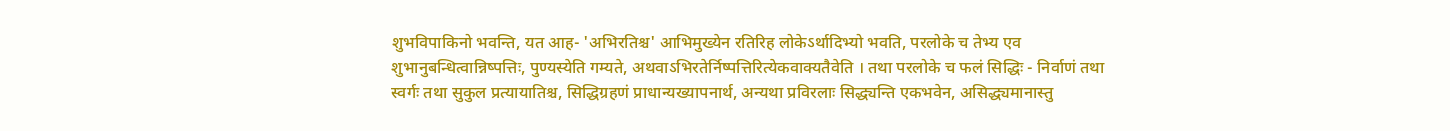शुभविपाकिनो भवन्ति, यत आह- 'अभिरतिश्च' आभिमुख्येन रतिरिह लोकेऽर्थादिभ्यो भवति, परलोके च तेभ्य एव शुभानुबन्धित्वान्निष्पत्तिः, पुण्यस्येति गम्यते, अथवाऽभिरतेर्निष्पत्तिरित्येकवाक्यतैवेति । तथा परलोके च फलं सिद्धिः - निर्वाणं तथा स्वर्गः तथा सुकुल प्रत्यायातिश्च, सिद्धिग्रहणं प्राधान्यख्यापनार्थ, अन्यथा प्रविरलाः सिद्ध्यन्ति एकभवेन, असिद्ध्यमानास्तु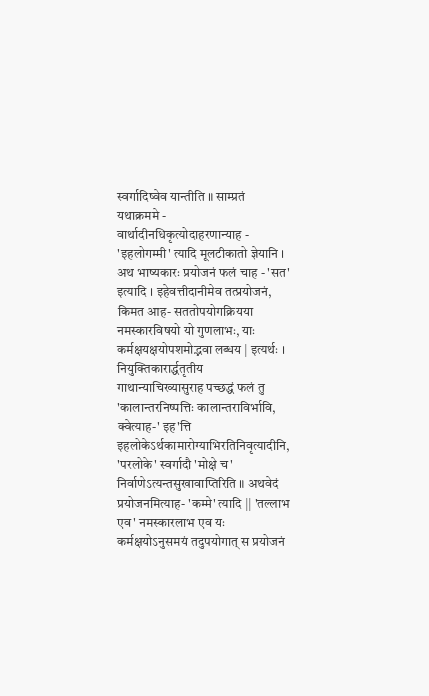स्वर्गादिष्वेव यान्तीति ॥ साम्प्रतं यथाक्रममे - वार्थादीनधिकृत्योदाहरणान्याह - 'इहलोगम्मी' त्यादि मूलटीकातो ज्ञेयानि । अथ भाष्यकारः प्रयोजनं फलं चाह - 'सत' इत्यादि । इहेवत्तीदानीमेव तत्प्रयोजनं, किमत आह- सततोपयोगक्रियया नमस्कारविषयो यो गुणलाभः, याः कर्मक्षयक्षयोपशमोद्भवा लब्धय | इत्यर्थः । नियुक्तिकारार्द्धतृतीय गाथान्याचिख्यासुराह पच्छद्धं फलं तु 'कालान्तरनिष्पत्तिः कालान्तराविर्भावि, क्वेत्याह-' इह'त्ति इहलोकेऽर्थकामारोग्याभिरतिनिवृत्यादीनि, 'परलोके' स्वर्गादौ 'मोक्षे च' निर्वाणेऽत्यन्तसुखावाप्तिरिति ॥ अथवेदं प्रयोजनमित्याह- 'कम्मे' त्यादि || 'तल्लाभ एव' नमस्कारलाभ एव यः कर्मक्षयोऽनुसमयं तदुपयोगात् स प्रयोजनं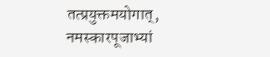तत्प्रयुक्तमयोगात्,
नमस्कारपूजाभ्यां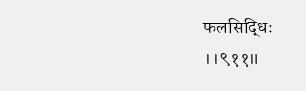फलसिद्धिः
।।९११॥